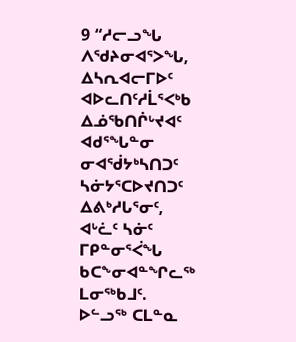9 “ᓱᓕᓗᖓ ᐱᖁᔨᓂᐊᕐᐳᖓ, ᐃᓴᕆᐊᓕᒥᐅᑦ ᐊᐅᓚᑎᑦᓱᒫᕐᐸᒃᑲ ᐃᓅᖃᑎᒌᒡᔪᐊᑦ ᐊᑯᕐᖓᓐᓂ ᓂᐊᖂᔭᒃᓴᑎᑐᑦ ᓴᓃᔭᕐᑕᐅᔪᑎᑐᑦ ᐃᕕᒃᓱᒐᕐᓂᑦ, ᐊᒡᓛᑦ ᓴᓃᑦ ᒥᑭᓐᓂᕐᐹᖓ ᑲᑕᖕᓂᐊᓐᖏᓚᖅ ᒪᓂᖅᑲᒧᑦ.
ᐅᓪᓗᖅ ᑕᒪᓐᓇ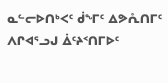ᓇᓪᓕᐅᑎᒃᐸᑦ ᑰᖕᒥᑦ ᐃᕗᕅᑎᒥᑦ ᐱᒋᐊᕐᓗᒍ ᐄᑦᔨᑉᑎᒥᐅᑦ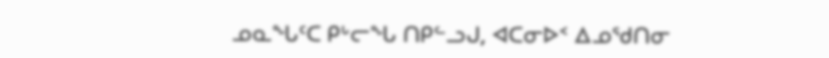ᓄᓇᖓᑦᑕ ᑭᒡᓕᖓ ᑎᑭᓪᓗᒍ, ᐊᑕᓂᐅᑉ ᐃᓄᖁᑎᓂ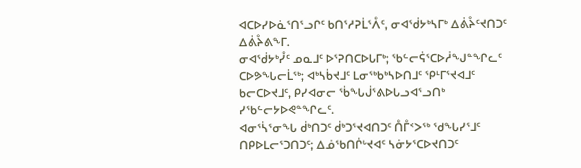ᐊᑕᐅᓯᐅᓈᕐᑎᕐᓗᒋᑦ ᑲᑎᕐᓱᕈᒫᕐᐰᑦ, ᓂᐊᖂᔭᒃᓴᒥᒃ ᐃᕖᔧᑦᔪᑎᑐᑦ ᐃᕖᔧᕕᖕᒥ.
ᓂᐊᖂᔭᒃᓮᑦ ᓄᓇᒧᑦ ᐅᕐᕈᑎᑕᐅᒐᒥᒃ; ᖃᓪᓕᕌᕐᑕᐅᓲᖑᓐᖏᓚᑦ ᑕᐅᕗᖓᓕᒫᖅ; ᐊᒃᓴᑳᔪᒧᑦ ᒪᓂᖅᑲᒃᓴᐅᑎᒧᑦ ᕿᒻᒥᕐᔪᐊᒧᑦ ᑲᓕᑕᐅᔪᒧᑦ, ᑭᓯᐊᓂᓕ ᖄᖓᒎᕐᕕᐅᒐᓗᐊᕐᓗᑎᒃ ᓯᖃᓪᓕᔭᐅᕙᓐᖏᓚᑦ.
ᐊᓂᕐᓵᕐᓂᖓ ᑰᒃᑎᑐᑦ ᑰᒃᑐᕐᔪᐊᑎᑐᑦ ᑍᒤᑉᐳᖅ ᖁᖓᓯᕐᒧᑦ ᑎᑭᐅᒪᓕᕐᑐᑎᑐᑦ; ᐃᓅᖃᑎᒌᒡᔪᐊᑦ ᓴᓃᔭᕐᑕᐅᔪᑎᑐᑦ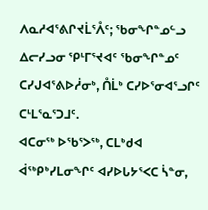ᐱᓇᓱᐊᕐᕕᒋᔪᒫᕐᐰᑦ; ᖃᓂᖏᓐᓄᓪᓗ ᐃᓕᓯᓗᓂ ᕿᒻᒥᕐᔪᐊᑦ ᖃᓂᖏᓐᓄᑦ ᑕᓯᒍᐊᕐᕕᐅᓲᓂᒃ, ᑍᒫᒃ ᑕᓯᐅᕐᓂᐊᕐᓗᒋᑦ ᑕᒻᒪᕐᓇᕐᑐᒧᑦ.
ᐊᑕᓂᖅ ᐅᖃᕐᐳᖅ, ᑕᒪᒃᑯᐊ ᐋᖅᑭᒃᓯᒪᓂᖏᑦ ᐊᓯᐅᒐᔭᕐᐸᑕ ᓵᓐᓂ,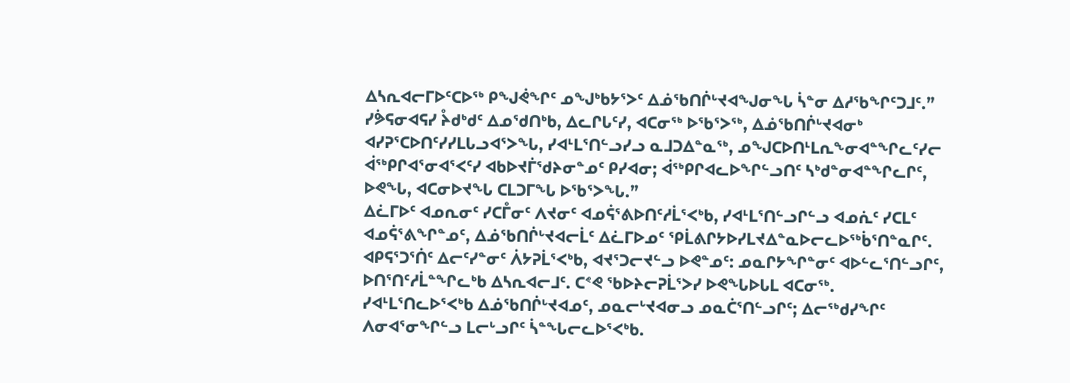ᐃᓴᕆᐊᓕᒥᐅᑦᑕᐅᖅ ᑭᖑᕚᖏᑦ ᓄᖑᒃᑲᔭᕐᐳᑦ ᐃᓅᖃᑎᒌᒡᔪᐊᖑᓂᖓ ᓵᓐᓂ ᐃᓱᖃᖏᑦᑐᒧᑦ.”
ᓯᕘᕋᓂᐊᕋᓯ ᔧᑯᒃᑯᑦ ᐃᓄᖁᑎᒃᑲ, ᐃᓚᒋᒐᑦᓯ, ᐊᑕᓂᖅ ᐅᖃᕐᐳᖅ, ᐃᓅᖃᑎᒌᒡᔪᐊᓂᒃ ᐊᓯᕈᕐᑕᐅᑎᑦᓯᓯᒪᒐᓗᐊᕐᐳᖓ, ᓯᐊᒻᒪᕐᑎᓪᓗᓯᓗ ᓇᒧᑐᐃᓐᓇᖅ, ᓄᖑᑕᐅᑎᒻᒪᕆᖕᓂᐊᓐᖏᓚᑦᓯᓕ ᐋᖅᑭᒋᐊᕐᓂᐊᕐᐸᑦᓯ ᐊᑲᐅᔪᒦᖁᔨᓂᓐᓄᑦ ᑭᓯᐊᓂ; ᐋᖅᑭᒋᐊᓚᐅᖏᓪᓗᑎᑦ ᓴᒃᑯᓐᓂᐊᓐᖏᓚᒋᑦ, ᐅᕙᖓ, ᐊᑕᓂᐅᔪᖓ ᑕᒪᑐᒥᖓ ᐅᖃᕐᐳᖓ.”
ᐃᓛᒥᐅᑦ ᐊᓄᕆᓂᑦ ᓯᑕᒤᓂᑦ ᐱᔪᓂᑦ ᐊᓄᕌᕐᕕᐅᑎᑦᓱᒫᕐᐸᒃᑲ, ᓯᐊᒻᒪᕐᑎᓪᓗᒋᓪᓗ ᐊᓄᕇᑦ ᓯᑕᒪᑦ ᐊᓄᕌᕐᕕᖏᓐᓄᑦ, ᐃᓅᖃᑎᒌᒡᔪᐊᓕᒫᑦ ᐃᓛᒥᐅᓄᑦ ᕿᒫᕕᒋᔭᐅᓯᒪᔪᐃᓐᓇᐅᓕᓚᐅᖅᑳᕐᑎᓐᓇᒋᑦ.
ᐊᑭᕋᕐᑐᕐᑏᑦ ᐃᓕᑦᓯᓐᓂᑦ ᐲᔭᕈᒫᕐᐸᒃᑲ, ᐊᔪᕐᑐᓕᔪᓪᓗ ᐅᕙᓐᓄᑦ: ᓄᓇᒋᔭᖏᓐᓂᑦ ᐊᐅᓪᓚᕐᑎᓪᓗᒋᑦ, ᐅᑎᕐᑎᑦᓱᒫᓐᖏᓚᒃᑲ ᐃᓴᕆᐊᓕᒧᑦ. ᑕᕝᕙ ᖃᐅᔨᓕᕈᒫᕐᐳᓯ ᐅᕙᖓᐅᒐᒪ ᐊᑕᓂᖅ.
ᓯᐊᒻᒪᕐᑎᓚᐅᕐᐸᒃᑲ ᐃᓅᖃᑎᒌᒡᔪᐊᓄᑦ, ᓄᓇᓕᒡᔪᐊᓂᓗ ᓄᓇᑖᕐᑎᓪᓗᒋᑦ; ᐃᓕᖅᑯᓯᖏᑦ ᐱᓂᐊᕐᓂᖏᓪᓗ ᒪᓕᒡᓗᒋᑦ ᓵᓐᖓᓕᓚᐅᕐᐸᒃᑲ.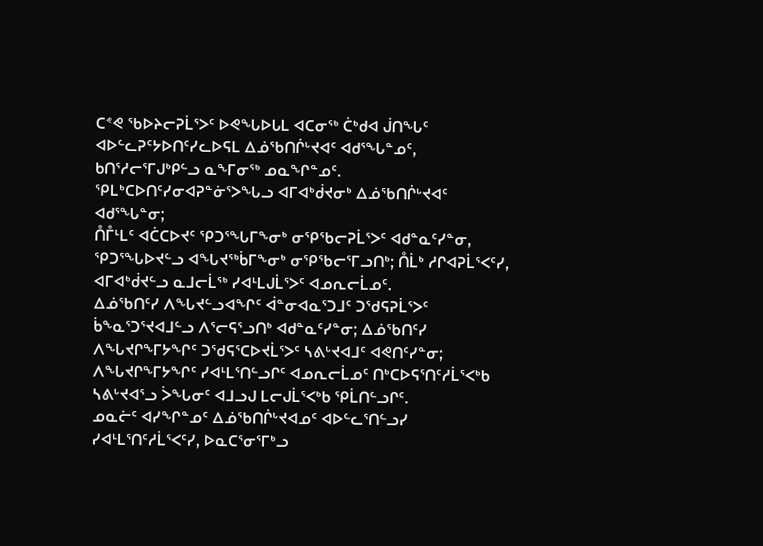ᑕᕝᕙ ᖃᐅᔨᓕᕈᒫᕐᐳᑦ ᐅᕙᖓᐅᒐᒪ ᐊᑕᓂᖅ ᑖᒃᑯᐊ ᒎᑎᖓᑦ ᐊᐅᓪᓚᕈᑦᔭᐅᑎᑦᓯᓚᐅᕋᒪ ᐃᓅᖃᑎᒌᒡᔪᐊᑦ ᐊᑯᕐᖓᓐᓄᑦ, ᑲᑎᕐᓱᓕᕐᒥᒍᒃᑭᓪᓗ ᓇᖕᒥᓂᖅ ᓄᓇᖏᓐᓄᑦ. ᕿᒪᒃᑕᐅᑎᑦᓯᓂᐊᕈᓐᓃᕐᐳᖓᓗ ᐊᒥᐊᒃᑰᔪᓂᒃ ᐃᓅᖃᑎᒌᒡᔪᐊᑦ ᐊᑯᕐᖓᓐᓂ;
ᑍᒤᒻᒪᑦ ᐊᑖᑕᐅᔪᑦ ᕿᑐᕐᖓᒥᖕᓂᒃ ᓂᕿᖃᓕᕈᒫᕐᐳᑦ ᐊᑯᓐᓇᑦᓯᓐᓂ, ᕿᑐᕐᖓᐅᔪᓪᓗ ᐊᖓᔪᖅᑳᒥᖕᓂᒃ ᓂᕿᖃᓕᕐᒥᓗᑎᒃ; ᑍᒫᒃ ᓱᒋᐊᕈᒫᕐᐸᑦᓯ, ᐊᒥᐊᒃᑰᔪᓪᓗ ᓇᒧᓕᒫᖅ ᓯᐊᒻᒪᒍᒫᕐᐳᑦ ᐊᓄᕆᓕᒫᓄᑦ.
ᐃᓅᖃᑎᑦᓯ ᐱᖓᔪᓪᓗᐊᖏᑦ ᐋᓐᓂᐊᓇᕐᑐᒧᑦ ᑐᖁᕋᕈᒫᕐᐳᑦ ᑳᖕᓇᕐᑐᕐᔪᐊᒧᓪᓗ ᐱᕐᓕᕋᕐᓗᑎᒃ ᐊᑯᓐᓇᑦᓯᓐᓂ; ᐃᓅᖃᑎᑦᓯ ᐱᖓᔪᒋᖕᒥᔭᖏᑦ ᑐᖁᕋᕐᑕᐅᔪᒫᕐᐳᑦ ᓴᕕᒡᔪᐊᒧᑦ ᐊᕙᑎᑦᓯᓐᓂ; ᐱᖓᔪᒋᖕᒥᔭᖏᑦ ᓯᐊᒻᒪᕐᑎᓪᓗᒋᑦ ᐊᓄᕆᓕᒫᓄᑦ ᑎᒃᑕᐅᕋᕐᑎᑦᓱᒫᕐᐸᒃᑲ ᓴᕕᒡᔪᐊᕐᓗ ᐴᖓᓂᑦ ᐊᒧᓗᒍ ᒪᓕᒍᒫᕐᐸᒃᑲ ᕿᒫᑎᓪᓗᒋᑦ.
ᓄᓇᓖᑦ ᐊᓯᖏᓐᓄᑦ ᐃᓅᖃᑎᒌᒡᔪᐊᓄᑦ ᐊᐅᓪᓚᕐᑎᓪᓗᓯ ᓯᐊᒻᒪᕐᑎᑦᓱᒫᕐᐸᑦᓯ, ᐅᓇᑕᕐᓂᕐᒥᒃᓗ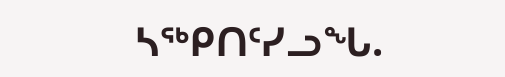ᓴᖅᑭᑎᑦᓯᓗᖓ.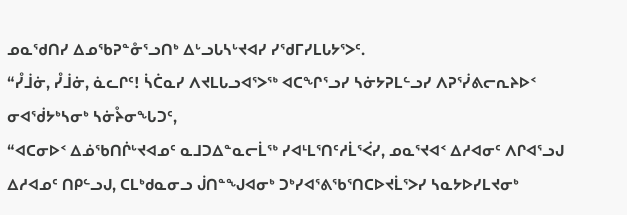ᓄᓇᖁᑎᓯ ᐃᓄᖃᕈᓐᓁᕐᓗᑎᒃ ᐃᒡᓗᒐᓴᒡᔪᐊᓯ ᓯᖁᒥᓯᒪᒐᔭᕐᐳᑦ.
“ᓮᒨᓃ, ᓮᒨᓃ, ᓈᓚᒋᑦ! ᓵᑖᓇᓯ ᐱᔪᒪᒐᓗᐊᕐᐳᖅ ᐊᑕᖏᕐᓗᓯ ᓴᓃᔭᕈᒪᓪᓗᓯ ᐱᕈᕐᓰᕕᓕᕆᔨᐅᑉ ᓂᐊᖂᔭᒃᓴᓂᒃ ᓴᓃᔧᓂᖓᑐᑦ,
“ᐊᑕᓂᐅᑉ ᐃᓅᖃᑎᒌᒡᔪᐊᓄᑦ ᓇᒧᑐᐃᓐᓇᓕᒫᖅ ᓯᐊᒻᒪᕐᑎᑦᓱᒫᕐᐹᓯ, ᓄᓇᕐᔪᐊᑉ ᐃᓱᐊᓂᑦ ᐱᒋᐊᕐᓗᒍ ᐃᓱᐊᓄᑦ ᑎᑭᓪᓗᒍ, ᑕᒪᒃᑯᓇᓂᓗ ᒎᑎᓐᖑᐊᓂᒃ ᑐᒃᓯᐊᕐᕕᖃᕐᑎᑕᐅᔪᒫᕐᐳᓯ ᓴᓇᔭᐅᓯᒪᔪᓂᒃ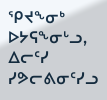ᕿᔪᖕᓂᒃ ᐅᔭᕋᖕᓂᒡᓗ, ᐃᓕᑦᓯ ᓯᕗᓕᕕᓂᑦᓯᓗ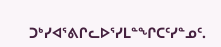ᑐᒃᓯᐊᕐᕕᒋᓚᐅᕐᓯᒪᓐᖏᑕᑦᓯᓐᓄᑦ.